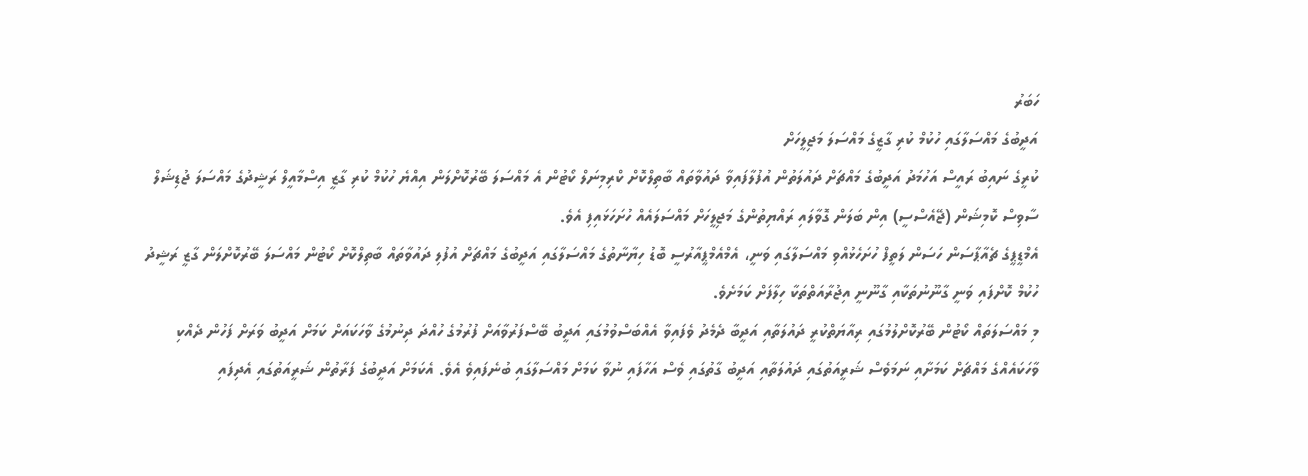ހަބަރު
އަދީބުގެ މައްސަލާގައި ހުކުމް ކުރި ގާޒީގެ މައްސަލަ މަޖިލީހަށް
ކުރީގެ ނައިބު ރައީސް އަހުމަދު އަދީބުގެ މައްޗަށް ދައުލަތުން އުފުލާފައިވާ ދައުވާތައް ބާތިލްކޮށް ކްރިމިނަލް ކޯޓުން އެ މައްސަލަ ބޭރުކޮށްލަން އިއްޔެ ހުކުމް ކުރި ގާޒީ އިސްމާއީލް ރަޝީދުގެ މައްސަލަ ޖުޑިޝަލް ސާވިސް ކޮމިޝަން (ޖޭއެސްސީ) އިން ބަލަން ގޮވާލައި ރައްޔިތުންގެ މަޖިލީހަށް މައްސަލައެއް ހުށަހަޅައިފި އެވެ.
އެމްޑީޕީގެ ޗެއާޕާސަން ހަސަން ލަތީފް ހުށަހެޅުއްވި މައްސަލާގައި ވަނީ، އެމްއެމްޕީއާރުސީ ބޮޑު ހިޔާނާތުގެ މައްސަލާގައި އަދީބުގެ މައްޗަށް އުފުލި ދައުވާތައް ބާތިލްކޮށް ކޯޓުން މައްސަލަ ބޭރުކޮށްލަން ގާޒީ ރަޝީދު ހުކުމް ކޮށްފައި ވަނީ ގާނޫނުތަކާއި ގާނޫނީ އިޖުރާއަތްތަކާ ހިލާފަށް ކަމަށެވެ.
މި މައްސަލަތައް ކޯޓުން ބޭރުކޮށްލުމުގައި ރިއާޔަތްކުރީ ދައުލަތާއި އަދީބާ ދެމެދު ވެފައިވާ އެއްބަސްވުމުގައި އަދީބު ބޭސްފަރުވާއަށް ފުރުމުގެ ހުއްދަ ދިނުމުގެ ވާހަކައަށް ކަމަށް އަދީބު ވަރަށް ފަހުން ދެއްކި ވާހަކައެއްގެ މައްޗަށް ކަމަށާއި ނަމަވެސް ޝަރީއަތުގައި ދައުލަތާއި އަދީބު ގާތުގައި ވެސް އަހާފައި ނުވާ ކަމަށް މައްސަލާގައި ބުނެފައިވެ އެވެ. އެކަމަށް އަދީބުގެ ފަރާތުން ޝަރީއަތުގައި އެދިފައި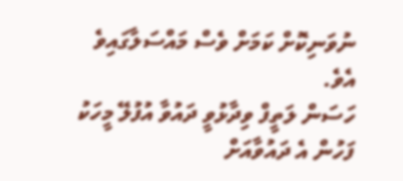ނުވަނިކޮށް ކަމަށް ވެސް މައްސަލާގައިވެ އެވެ.
ހަސަން ލަތީފް ވިދާޅުވީ ދައުވާ އުފުލޭ މީހަކު ފަހުން އެ ދައުވާއަށް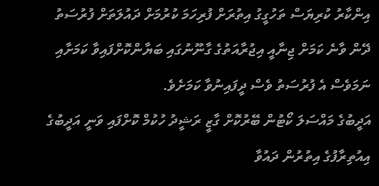އިންކާރު ކުރިޔަސް ތަހުގީގު އިތުރަށް ފުރިހަމަ ކުރުމަށް ދައުލަތަށް ފުރުސަތު ދޭން ވާނެ ކަމަށް ޖިނާއީ އިޖުރާއަތުގެ ގާނޫނުގައި ބަޔާންކޮށްފައިވާ ކަމަށާއި ނަމަވެސް އެ ފުރުސަތު ވެސް ދީފައިނުވާ ކަމަށެވެ.
އަދީބުގެ މައްސަލަ ކޯޓުން ބޭރުކޮށް ގާޒީ ރަޝީދު ހުކުމް ކޮށްފައި ވަނީ އަދީބުގެ އިއުތިރާފުގެ އިތުރުން ދައުވާ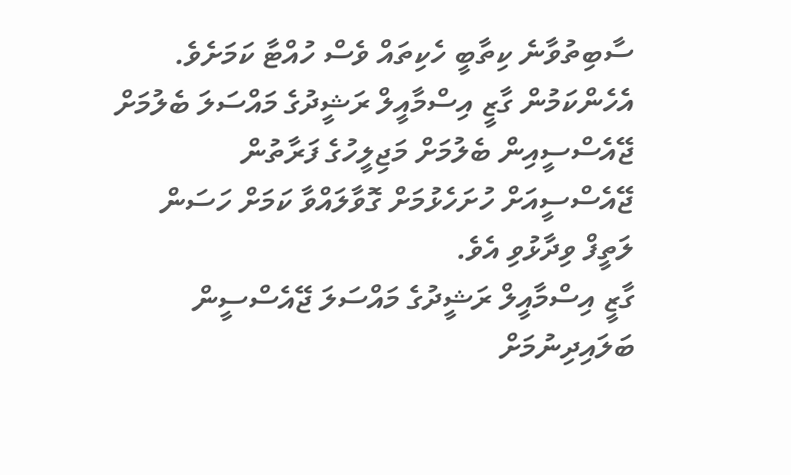ސާބިތުވާނެ ކިތާބީ ހެކިތައް ވެސް ހުއްޓާ ކަމަށެވެ. އެހެންކަމުން ގާޒީ އިސްމާއީލް ރަޝީދުގެ މައްސަލަ ބެލުމަށް ޖޭއެސްސީއިން ބެލުމަށް މަޖިލީހުގެ ފަރާތުން ޖޭއެސްސީއަށް ހުށަހެޅުމަށް ގޮވާލައްވާ ކަމަށް ހަސަން ލަތީފް ވިދާޅުވި އެވެ.
ގާޒީ އިސްމާއީލް ރަޝީދުގެ މައްސަލަ ޖޭއެސްސީން ބަލައިދިނުމަށް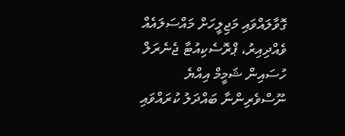ގޮވާލައްވައި މަޖިލީހަށް މައްސަލައެއް ވެއްދިއިރު، ޕްރޮސެކިއުޓާ ޖެނެރަލް ހުސައިން ޝަމީމް އިއްޔެ ނޫސްވެރިންނާ ބައްދަލު ކުރައްވައި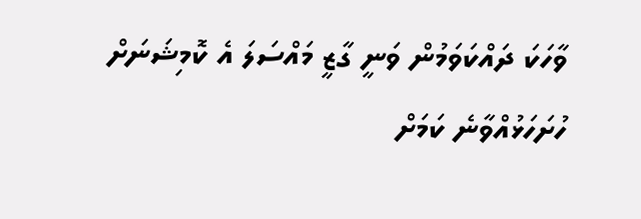ވާހަކަ ދައްކަވަމުން ވަނީ ގާޒީ މައްސަލަ އެ ކޮމިޝަނަށް ހުށަހަޅުއްވާނެ ކަމަށް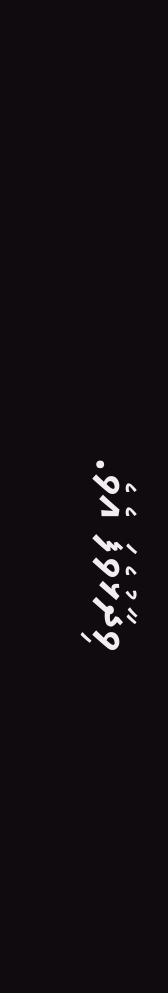ވިދާޅުވެފަ އެވެ.